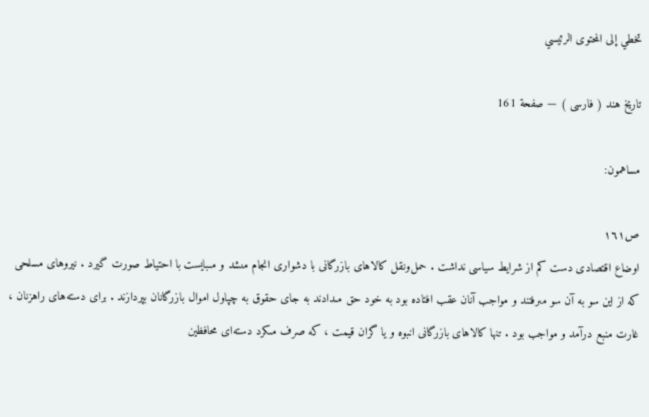تخطي إلى المحتوى الرئيسي

تاريخ هند ( فارسى ) — صفحة 161

مساهمون:

ص١٦١
اوضاع اقتصادى دست كم از شرايط سياسى نداشت . حمل‌ونقل كالاهاى بازرگانى با دشوارى انجام مىشد و مىبايست با احتياط صورت گيرد . نيروهاى مسلحى كه از اين سو به آن سو مىرفتند و مواجب آنان عقب افتاده بود به خود حق مىدادند به جاى حقوق به چپاول اموال بازرگانان بپردازند . براى دسته‌هاى راهزنان ، غارت منبع درآمد و مواجب بود . تنها كالاهاى بازرگانى انبوه و يا گران قيمت ، كه صرف مىكرد دسته‌اى محافظين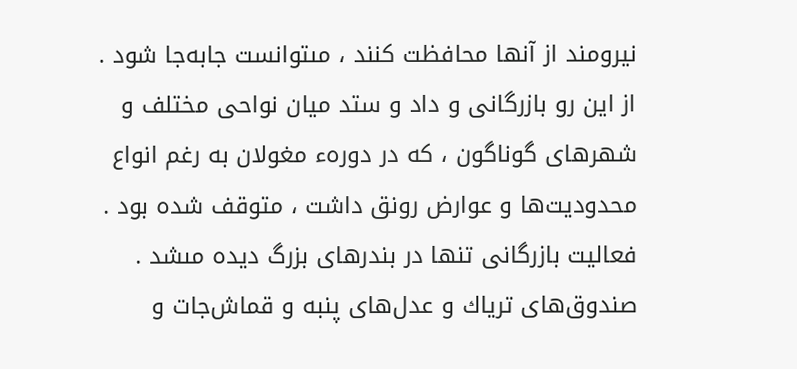نيرومند از آنها محافظت كنند ، مىتوانست جابه‌جا شود . از اين رو بازرگانى و داد و ستد ميان نواحى مختلف و شهرهاى گوناگون ، كه در دورهء مغولان به رغم انواع محدوديت‌ها و عوارض رونق داشت ، متوقف شده بود . فعاليت بازرگانى تنها در بندرهاى بزرگ ديده مىشد . صندوق‌هاى ترياك و عدل‌هاى پنبه و قماش‌جات و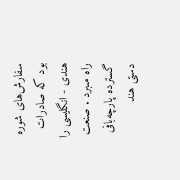سفارش‌هاى شوره بود كه صادرات هندى - انگليسى را راه مىبرد . صنعت گسترده پارچه‌بافى دستى هند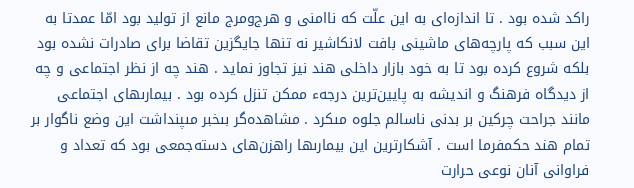راكد شده بود . تا اندازه‌اى به اين علّت كه ناامنى و هرج‌ومرج مانع از توليد بود امّا عمدتا به اين سبب كه پارچه‌هاى ماشينى بافت لانكاشير نه تنها جايگزين تقاضا براى صادرات نشده بود بلكه شروع كرده بود تا به خود بازار داخلى هند نيز تجاوز نمايد . هند چه از نظر اجتماعى و چه از ديدگاه فرهنگ و انديشه به پايين‌ترين درجهء ممكن تنزل كرده بود . بيمارىهاى اجتماعى مانند جراحت چركين بر بدنى ناسالم جلوه مىكرد . مشاهده‌گر بىخبر مىپنداشت اين وضع ناگوار بر تمام هند حكمفرما است . آشكارترين اين بيمارىها راهزن‌هاى دسته‌جمعى بود كه تعداد و فراوانى آنان نوعى حرارت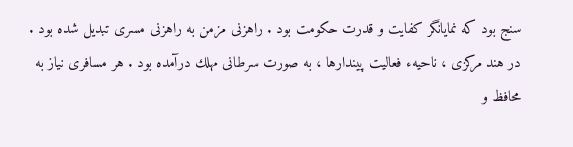سنج بود كه نمايانگر كفايت و قدرت حكومت بود . راهزنى مزمن به راهزنى مسرى تبديل شده بود . در هند مركزى ، ناحيهء فعاليت پيندارها ، به صورت سرطانى مهلك درآمده بود . هر مسافرى نياز به محافظ و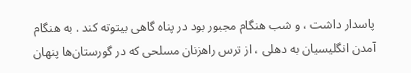پاسدار داشت ، و شب هنگام مجبور بود در پناه گاهى بيتوته كند . به هنگام آمدن انگليسيان به دهلى ، از ترس راهزنان مسلحى كه در گورستان‌ها پنهان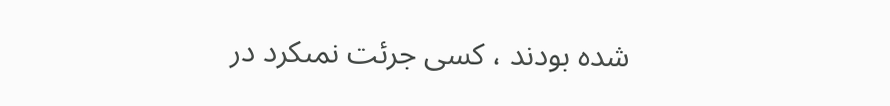شده بودند ، كسى جرئت نمىكرد در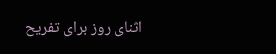اثناى روز براى تفريح